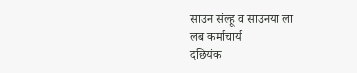साउन संल्हू व साउनया ला
लब कर्माचार्य
दछियंक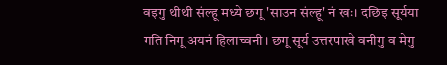वइगु थीथी संल्हू मध्ये छगू 'साउन संल्हू' नं खः। दछिइ सूर्यया गति निगू अयनं हिलाच्वनी। छगू सूर्य उत्तरपाखे वनीगु व मेगु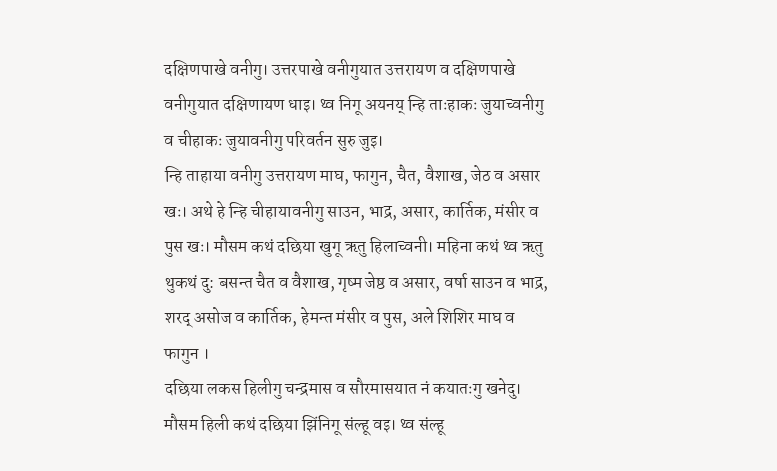दक्षिणपाखे वनीगु। उत्तरपाखे वनीगुयात उत्तरायण व दक्षिणपाखे वनीगुयात दक्षिणायण धाइ। थ्व निगू अयनय् न्हि ताःहाकः जुयाच्वनीगु व चीहाकः जुयावनीगु परिवर्तन सुरु जुइ।
न्हि ताहाया वनीगु उत्तरायण माघ, फागुन, चैत, वैशाख, जेठ व असार खः। अथे हे न्हि चीहायावनीगु साउन, भाद्र, असार, कार्तिक, मंसीर व पुस खः। मौसम कथं दछिया खुगू ऋतु हिलाच्वनी। महिना कथं थ्व ऋतु थुकथं दु: बसन्त चैत व वैशाख, गृष्म जेष्ठ व असार, वर्षा साउन व भाद्र, शरद् असोज व कार्तिक, हेमन्त मंसीर व पुस, अले शिशिर माघ व फागुन ।
दछिया लकस हिलीगु चन्द्रमास व सौरमासयात नं कयातःगु खनेदु। मौसम हिली कथं दछिया झिंनिगू संल्हू वइ। थ्व संल्हू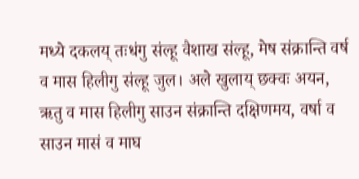मध्ये दकलय् तःधंगु संल्हू वैशाख संल्हू, मेष संक्रान्ति वर्ष व मास हिलीगु संल्हू जुल। अले खुलाय् छक्वः अयन, ऋतु व मास हिलीगु साउन संक्रान्ति दक्षिणमय, वर्षा व साउन मासं व माघ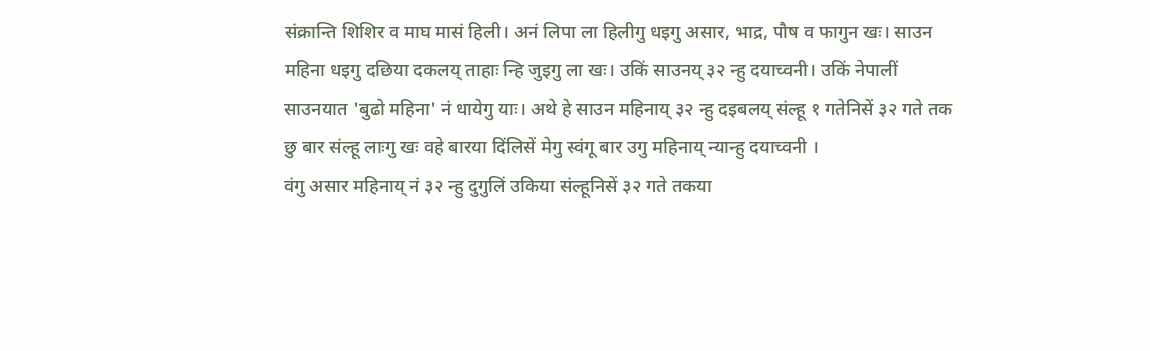संक्रान्ति शिशिर व माघ मासं हिली। अनं लिपा ला हिलीगु धइगु असार, भाद्र, पौष व फागुन खः। साउन महिना धइगु दछिया दकलय् ताहाः न्हि जुइगु ला खः। उकिं साउनय् ३२ न्हु दयाच्वनी। उकिं नेपालीं साउनयात 'बुढो महिना' नं धायेगु याः। अथे हे साउन महिनाय् ३२ न्हु दइबलय् संल्हू १ गतेनिसें ३२ गते तक छु बार संल्हू लाःगु खः वहे बारया दिंलिसें मेगु स्वंगू बार उगु महिनाय् न्यान्हु दयाच्वनी ।
वंगु असार महिनाय् नं ३२ न्हु दुगुलिं उकिया संल्हूनिसें ३२ गते तकया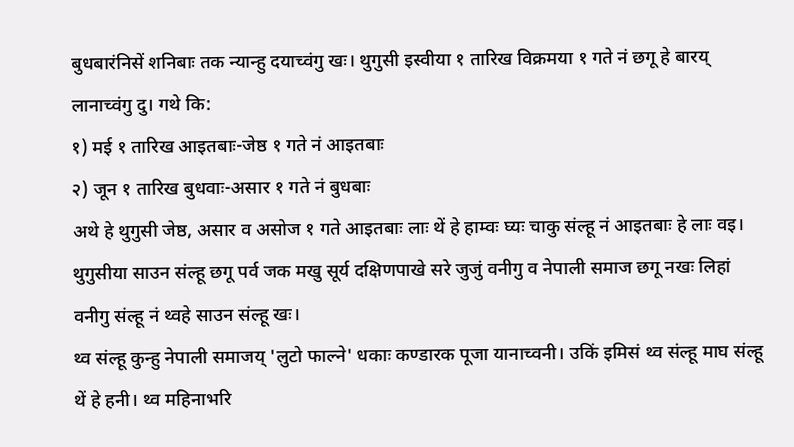बुधबारंनिसें शनिबाः तक न्यान्हु दयाच्वंगु खः। थुगुसी इस्वीया १ तारिख विक्रमया १ गते नं छगू हे बारय् लानाच्वंगु दु। गथे कि:
१) मई १ तारिख आइतबाः-जेष्ठ १ गते नं आइतबाः
२) जून १ तारिख बुधवाः-असार १ गते नं बुधबाः
अथे हे थुगुसी जेष्ठ, असार व असोज १ गते आइतबाः लाः थें हे हाम्वः घ्यः चाकु संल्हू नं आइतबाः हे लाः वइ। थुगुसीया साउन संल्हू छगू पर्व जक मखु सूर्य दक्षिणपाखे सरे जुजुं वनीगु व नेपाली समाज छगू नखः लिहां वनीगु संल्हू नं थ्वहे साउन संल्हू खः।
थ्व संल्हू कुन्हु नेपाली समाजय् 'लुटो फाल्ने' धकाः कण्डारक पूजा यानाच्वनी। उकिं इमिसं थ्व संल्हू माघ संल्हू थें हे हनी। थ्व महिनाभरि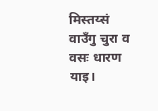मिस्तय्सं वाउँगु चुरा व वसः धारण याइ।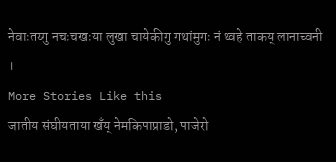नेवाःतय्गु नचःचखःया लुखा चायेकीगु गथांमुगः नं थ्वहे ताकय् लानाच्वनी ।
More Stories Like this
जातीय संघीयताया खँय् नेमकिपाप्राडो, पाजेरो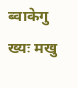ब्वाकेगु ख्यः मखु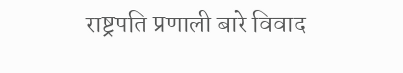राष्ट्रपति प्रणाली बारे विवाद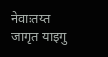नेवाःतय्त जागृत याइगु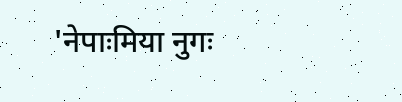'नेपाःमिया नुगः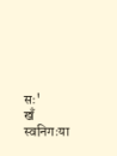सः'
खँ स्वनिगःया